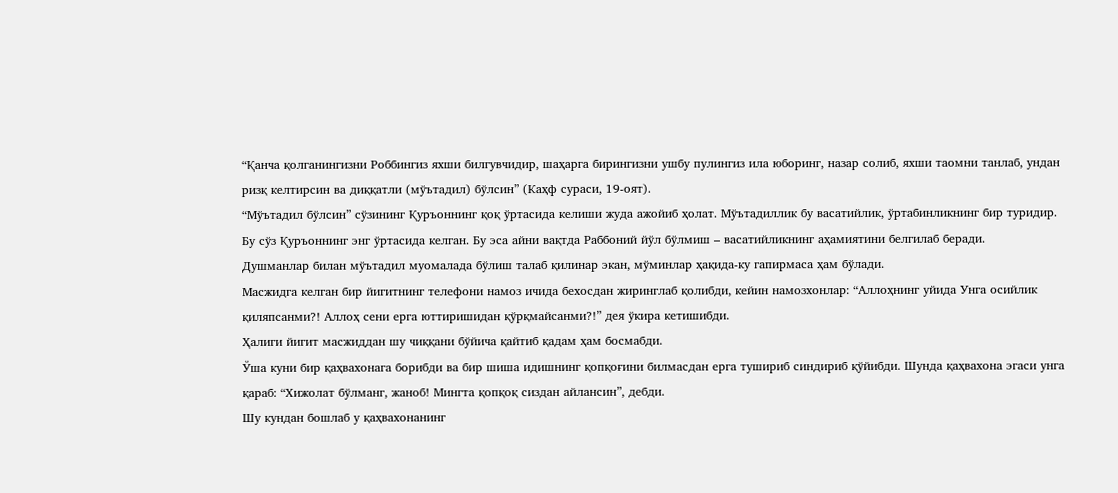“Қанча қолганингизни Роббингиз яхши билгувчидир, шаҳарга бирингизни ушбу пулингиз ила юборинг, назар солиб, яхши таомни танлаб, ундан ризқ келтирсин ва диққатли (мўътадил) бўлсин” (Каҳф сураси, 19-оят).
“Мўътадил бўлсин” сўзининг Қуръоннинг қоқ ўртасида келиши жуда ажойиб ҳолат. Мўътадиллик бу васатийлик, ўртабинликнинг бир туридир. Бу сўз Қуръоннинг энг ўртасида келган. Бу эса айни вақтда Раббоний йўл бўлмиш – васатийликнинг аҳамиятини белгилаб беради.
Душманлар билан мўътадил муомалада бўлиш талаб қилинар экан, мўминлар ҳақида-ку гапирмаса ҳам бўлади.
Масжидга келган бир йигитнинг телефони намоз ичида бехосдан жиринглаб қолибди, кейин намозхонлар: “Аллоҳнинг уйида Унга осийлик қиляпсанми?! Аллоҳ сени ерга юттиришидан қўрқмайсанми?!” дея ўкира кетишибди.
Ҳалиги йигит масжиддан шу чиққани бўйича қайтиб қадам ҳам босмабди.
Ўша куни бир қаҳвахонага борибди ва бир шиша идишнинг қопқоғини билмасдан ерга тушириб синдириб қўйибди. Шунда қаҳвахона эгаси унга қараб: “Хижолат бўлманг, жаноб! Мингта қопқоқ сиздан айлансин”, дебди.
Шу кундан бошлаб у қаҳвахонанинг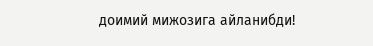доимий мижозига айланибди!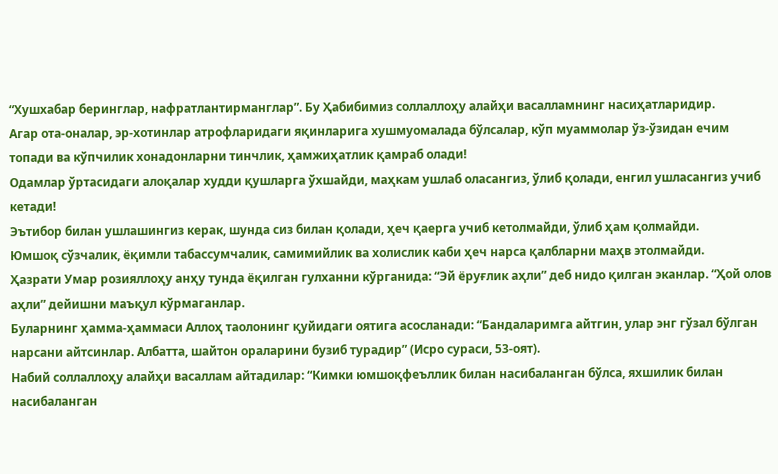“Хушхабар беринглар, нафратлантирманглар”. Бу Ҳабибимиз соллаллоҳу алайҳи васалламнинг насиҳатларидир.
Агар ота-оналар, эр-хотинлар атрофларидаги яқинларига хушмуомалада бўлсалар, кўп муаммолар ўз-ўзидан ечим топади ва кўпчилик хонадонларни тинчлик, ҳамжиҳатлик қамраб олади!
Одамлар ўртасидаги алоқалар худди қушларга ўхшайди, маҳкам ушлаб оласангиз, ўлиб қолади, енгил ушласангиз учиб кетади!
Эътибор билан ушлашингиз керак, шунда сиз билан қолади, ҳеч қаерга учиб кетолмайди, ўлиб ҳам қолмайди.
Юмшоқ сўзчалик, ёқимли табассумчалик, самимийлик ва холислик каби ҳеч нарса қалбларни маҳв этолмайди.
Ҳазрати Умар розияллоҳу анҳу тунда ёқилган гулханни кўрганида: “Эй ёруғлик аҳли” деб нидо қилган эканлар. “Ҳой олов аҳли” дейишни маъқул кўрмаганлар.
Буларнинг ҳамма-ҳаммаси Аллоҳ таолонинг қуйидаги оятига асосланади: “Бандаларимга айтгин, улар энг гўзал бўлган нарсани айтсинлар. Албатта, шайтон ораларини бузиб турадир” (Исро сураси, 53-оят).
Набий соллаллоҳу алайҳи васаллам айтадилар: “Кимки юмшоқфеъллик билан насибаланган бўлса, яхшилик билан насибаланган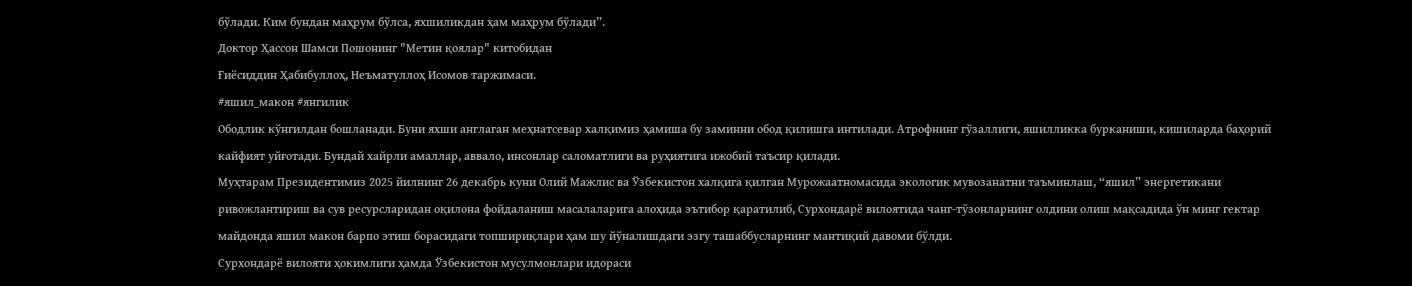бўлади. Ким бундан маҳрум бўлса, яхшиликдан ҳам маҳрум бўлади”.
Доктор Ҳассон Шамси Пошонинг "Метин қоялар" китобидан
Ғиёсиддин Ҳабибуллоҳ, Неъматуллоҳ Исомов таржимаси.
#яшил_макон #янгилик
Ободлик кўнгилдан бошланади. Буни яхши англаган меҳнатсевар халқимиз ҳамиша бу заминни обод қилишга интилади. Атрофнинг гўзаллиги, яшилликка бурканиши, кишиларда баҳорий кайфият уйғотади. Бундай хайрли амаллар, аввало, инсонлар саломатлиги ва руҳиятига ижобий таъсир қилади.
Муҳтарам Президентимиз 2025 йилнинг 26 декабрь куни Олий Мажлис ва Ўзбекистон халқига қилган Мурожаатномасида экологик мувозанатни таъминлаш, “яшил” энергетикани ривожлантириш ва сув ресурсларидан оқилона фойдаланиш масалаларига алоҳида эътибор қаратилиб, Сурхондарё вилоятида чанг-тўзонларнинг олдини олиш мақсадида ўн минг гектар майдонда яшил макон барпо этиш борасидаги топшириқлари ҳам шу йўналишдаги эзгу ташаббусларнинг мантиқий давоми бўлди.
Сурхондарё вилояти ҳокимлиги ҳамда Ўзбекистон мусулмонлари идораси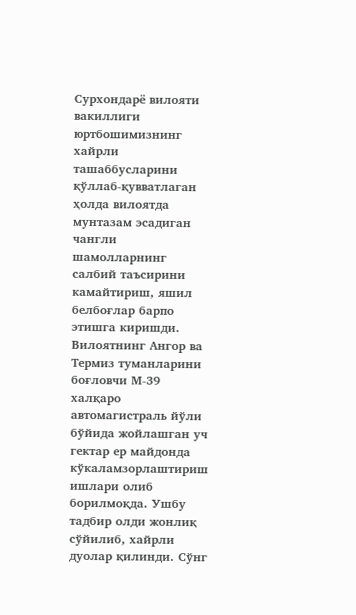Сурхондарё вилояти вакиллиги юртбошимизнинг хайрли ташаббусларини қўллаб-қувватлаган ҳолда вилоятда мунтазам эсадиган чангли шамолларнинг салбий таъсирини камайтириш, яшил белбоғлар барпо этишга киришди. Вилоятнинг Ангор ва Термиз туманларини боғловчи М-39 халқаро автомагистраль йўли бўйида жойлашган уч гектар ер майдонда кўкаламзорлаштириш ишлари олиб борилмоқда. Ушбу тадбир олди жонлиқ сўйилиб, хайрли дуолар қилинди. Сўнг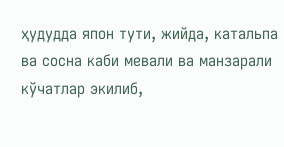ҳудудда япон тути, жийда, катальпа ва сосна каби мевали ва манзарали кўчатлар экилиб,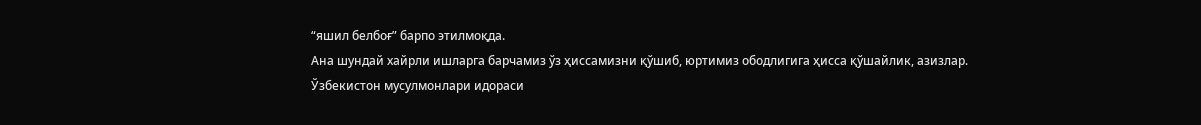“яшил белбоғ” барпо этилмоқда.
Ана шундай хайрли ишларга барчамиз ўз ҳиссамизни қўшиб, юртимиз ободлигига ҳисса қўшайлик, азизлар.
Ўзбекистон мусулмонлари идораси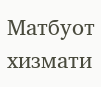Матбуот хизмати